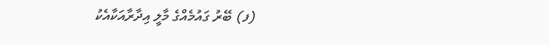(ފ) ބޭރު ގައުމެއްގެ މާލީ އިދާރާއަކާއެކު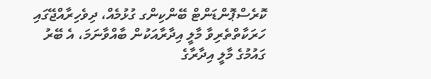ކޮރެސްޕޮންޑަންޓް ބޭންކިންގ ގުޅުމެއް، ދިވެހިރާއްޖޭގައި ހަރަކާތްތެރިވާ މާލީ އިދާރާއަކުން ބާއްވާނަމަ، އެ ބޭރު ގައުމުގެ މާލީ އިދާރާގެ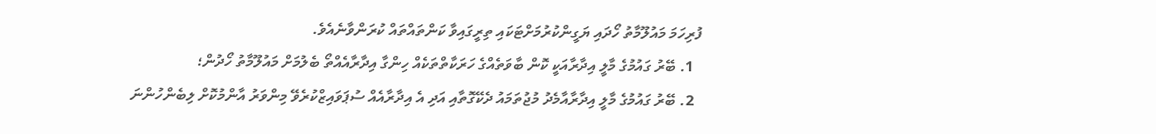ފުރިހަމަ މައުލޫމާތު ހޯދައި ޔަގީންކުރުމަށްޓަކައި ތިރީގައިވާ ކަންތައްތައް ކުރަންވާނެއެވެ.
  1. ބޭރު ގައުމުގެ މާލީ އިދާރާއަކީ ކޮން ބާވަތެއްގެ ހަރަކާތްތަކެއް ހިންގާ އިދާރާއެއްތޯ ބެލުމަށް މައުލޫމާތު ހޯދުން؛
  2. ބޭރު ގައުމުގެ މާލީ އިދާރާއާމެދު މުޖުތަމައު ދެކޭގޮތާއި އަދި އެ އިދާރާއެއް ސުޕަވައިޒްކުރެވޭ މިންވަރު އާންމުކޮށް ލިބެންހުންނަ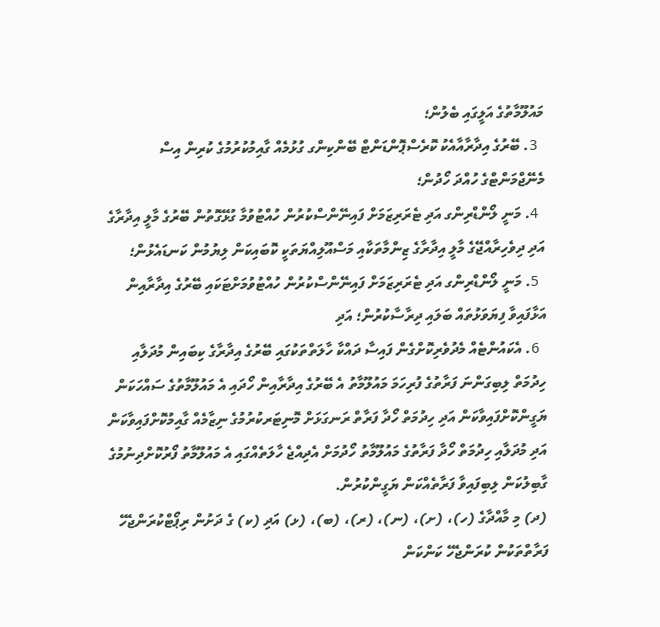މައުލޫމާތުގެ އަލީގައި ބެލުން؛
  3. ބޭރުގެ އިދާރާއާއެކު ކޮރެސްޕޮންޑަންޓް ބޭންކިންގ ގުޅުމެއް ގާއިމުކުރުމުގެ ކުރިން އިސް މެނޭޖްމަންޓްގެ ހުއްދަ ހޯދުން؛
  4. މަނީ ލޯންޑްރިންގ އަދި ޓެރަރިޒަމަށް ފައިނޭންސްކުރުން ހުއްޓުވުމާ ގުޅޭގޮތުން ބޭރުގެ މާލީ އިދާރާގެ އަދި ދިވެހިރާއްޖޭގެ މާލީ އިދާރާގެ ޒިންމާތަކާއި މަސްއޫލިއްޔަތަކީ ކޮބައިކަން ލިޔުމުން ކަނޑައެޅުން؛
  5. މަނީ ލޯންޑްރިންގ އަދި ޓެރަރިޒަމަށް ފައިނޭންސްކުރުން ހުއްޓުވުމަށްޓަކައި ބޭރުގެ އިދާރާއިން އަޅާފައިވާ ފިޔަވަޅުތައް ބަލައި ދިރާސާކުރުން؛ އަދި
  6. އެކައުންޓެއް މެދުވެރިކޮށްގެން ފައިސާ ދައްކާ ހާލަތްތަކުގައި ބޭރުގެ އިދާރާގެ ކިބައިން މުދަލާއި ހިދުމަތް ލިބިގަންނަ ފަރާތުގެ ފުރިހަމަ މައުލޫމާތު އެ ބޭރުގެ އިދާރާއިން ހޯދައި އެ މައުލޫމާތުގެ ސައްހަކަން ޔަގީންކޮށްފައިވާކަން އަދި ހިދުމަތް ހޯދާ ފަރާތް ރަނގަޅަށް މޮނިޓަރކުރުމުގެ ނިޒާމެއް ގާއިމުކޮށްފައިވާކަން އަދި މުދަލާއި ހިދުމަތް ހޯދާ ފަރާތުގެ މައުލޫމާތު ހޯދުމަށް އެދިއްޖެ ހާލަތެއްގައި އެ މައުލޫމާތު ފޯރުކޮށްދިނުމުގެ ގާބިލުކަން ލިބިފައިވާ ފަރާތެއްކަން ޔަގީންކުރުން.
(ދ) މި މާއްދާގެ (ހ)، (ށ)، (ނ)، (ރ)، (ބ)، (ޅ) އަދި (ކ) ގެ ދަށުން ރިޕޯޓްކުރަންޖެހޭ ފަރާތްތަކުން ކުރަންޖެހޭ ކަންކަން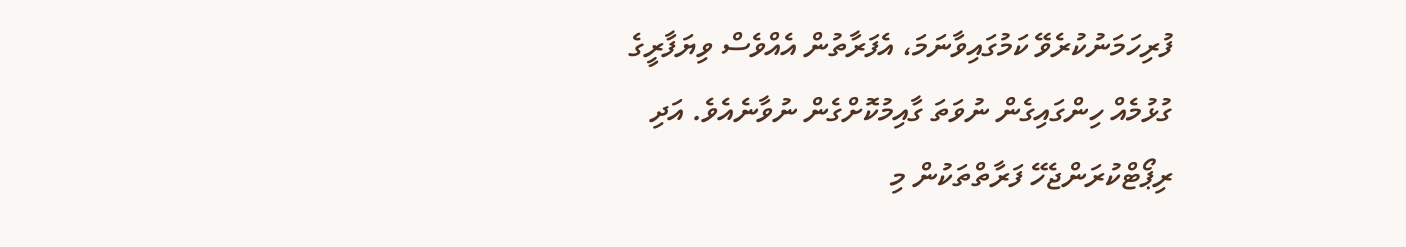ފުރިހަމަނުކުރެވޭ ކަމުގައިވާނަމަ، އެފަރާތުން އެއްވެސް ވިޔަފާރީގެ ގުޅުމެއް ހިންގައިގެން ނުވަތަ ގާއިމުކޮށްގެން ނުވާނެއެވެ. އަދި ރިޕޯޓްކުރަންޖެހޭ ފަރާތްތަކުން މި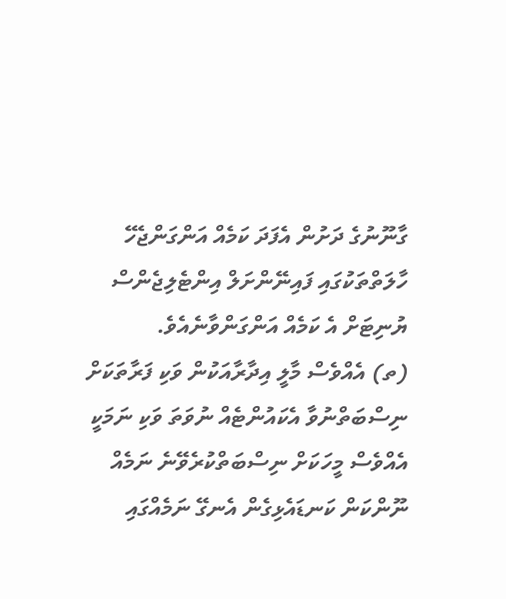ގާނޫނުގެ ދަށުން އެފަދަ ކަމެއް އަންގަންޖެހޭ ހާލަތްތަކުގައި ފައިނޭންށަލް އިންޓެލިޖެންސް ޔުނިޓަށް އެ ކަމެއް އަންގަންވާނެއެވެ.
(ތ) އެއްވެސް މާލީ އިދާރާއަކުން ވަކި ފަރާތަކަށް ނިސްބަތްނުވާ އެކައުންޓެއް ނުވަތަ ވަކި ނަމަކީ އެއްވެސް މީހަކަށް ނިސްބަތްކުރެވޭނެ ނަމެއް ނޫންކަން ކަނޑައެޅިގެން އެނގޭ ނަމެއްގައި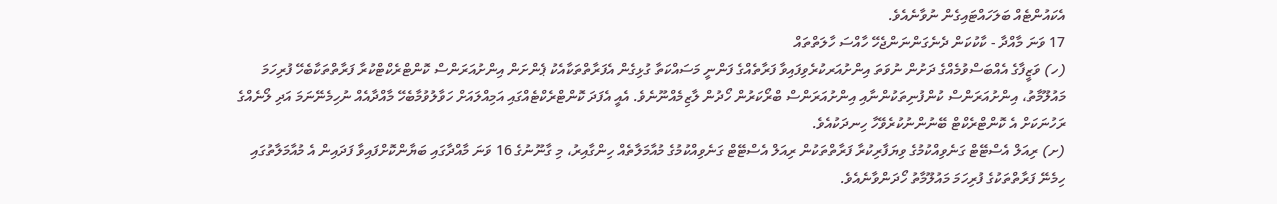އެކައުންޓެއް ބަލަހައްޓައިގެން ނުވާނެއެވެ.
17 ވަނަ މާއްދާ - ކާކުކަން ދެނެގަންނަންޖެހޭ ހާއްސަ ހާލަތްތައް
(ހ) ވަޒީފާގެ އެއްބަސްވުމެއްގެ ދަށުން ނުވަތަ އިންށުއަރކުރެވިފައިވާ ފަރާތެއްގެ ފަންނީ މަސައްކަތާ ގުޅިގެން އެފަރާތްތަކާއެކު ޕެންށަން އިންށުއަރަންސް ކޮންޓްރެކްޓްކުރާ ފަރާތްތަކާބެހޭ ފުރިހަމަ މައުލޫމާތު، އިންށުއަރަންސް ކުންފުނިތަކުންނާއި އިންށުއަރަންސް ބްރޯކަރުން ހޯދުން ލާޒިމެއްނޫނެވެ. އެއީ އެފަދަ ކޮންޓްރެކްޓެއްގައި އަމިއްލައަށް ހަވާލުވުމާބެހޭ މާއްދާއެއް ނުހިމެނޭނަމަ އަދި ލޯނެއްގެ ރަހުނަކަށް އެ ކޮންޓްރެކްޓް ބޭނުންނުކުރެވޭހާ ހިނދަކުއެވެ.
(ށ) ރިއަލް އެސްޓޭޓް ގަނެވިއްކުމުގެ ވިޔަފާރިކުރާ ފަރާތްތަކުން ރިއަލް އެސްޓޭޓް ގަނެވިއްކުމުގެ މުއާމަލާތެއް ހިންގާއިރު، މި ގާނޫނުގެ 16 ވަނަ މާއްދާގައި ބަޔާންކޮށްފައިވާ ފަދައިން އެ މުއާމަލާތުގައި ހިމެނޭ ފަރާތްތަކުގެ ފުރިހަމަ މައުލޫމާތު ހޯދަންވާނެއެވެ.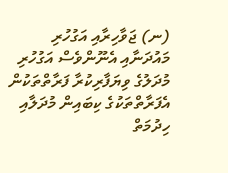(ނ) ޖަވާހިރާއި އަގުހުރި މައުދަނާއި އެނޫންވެސް އަގުހުރި މުދަލުގެ ވިޔަފާރިކުރާ ފަރާތްތަކުން އެފަރާތްތަކުގެ ކިބައިން މުދަލާއި ހިދުމަތް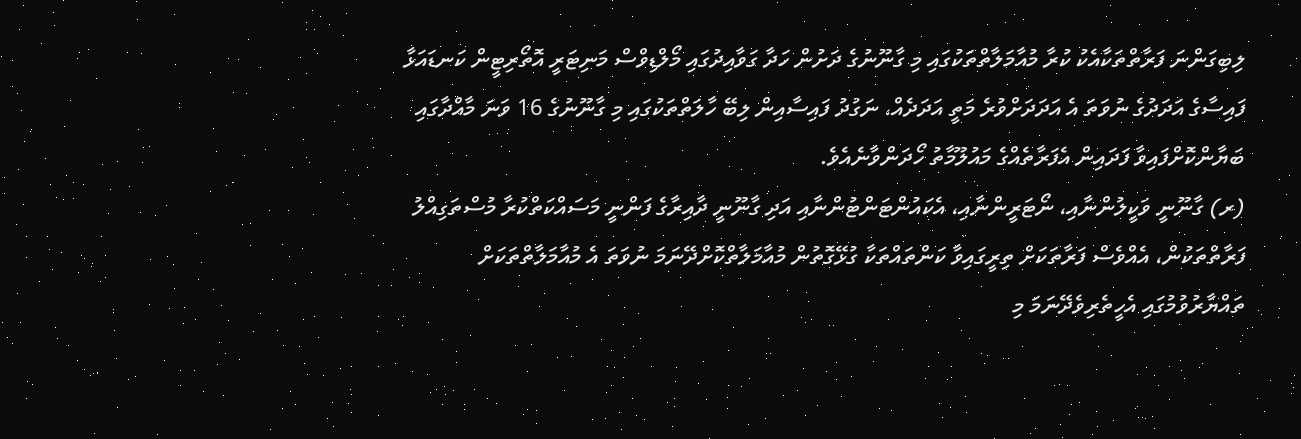ލިބިގަންނަ ފަރާތްތަކާއެކު ކުރާ މުއާމަލާތްތަކުގައި މި ގާނޫނުގެ ދަށުން ހަދާ ގަވާއިދުގައި މޯލްޑިވްސް މަނިޓަރީ އޮތޯރިޓީން ކަނޑައަޅާ ފައިސާގެ އަދަދުގެ ނުވަތަ އެ އަދަދަށްވުރެ މަތީ އަދަދެއް، ނަގުދު ފައިސާއިން ލިބޭ ހާލަތްތަކުގައި މި ގާނޫނުގެ 16 ވަނަ މާއްދާގައި ބަޔާންކޮށްފައިވާ ފަދައިން އެފަރާތެއްގެ މައުލޫމާތު ހޯދަންވާނެއެވެ.
(ރ) ގާނޫނީ ވަކީލުންނާއި، ނޯޓަރީންނާއި، އެކައުންޓަންޓުންނާއި އަދި ގާނޫނީ ދާއިރާގެ ފަންނީ މަސައްކަތްކުރާ މުސްތަގިއްލު ފަރާތްތަކުން، އެއްވެސް ފަރާތަކަށް ތިރީގައިވާ ކަންތައްތަކާ ގުޅޭގޮތުން މުއާމަލާތްކޮށްދޭނަމަ ނުވަތަ އެ މުއާމަލާތްތަކަށް ތައްޔާރުވުމުގައި އެހީތެރިވެދޭނަމަ މި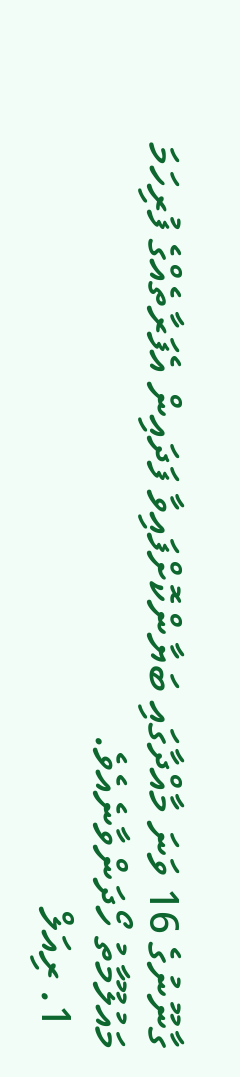ގާނޫނުގެ 16 ވަނަ މާއްދާގައި ބަޔާންކޮށްފައިވާ ފަދައިން އެފަރާތެއްގެ ފުރިހަމަ މައުލޫމާތު ހޯދަންވާނެއެވެ.
  1. ރިއަލް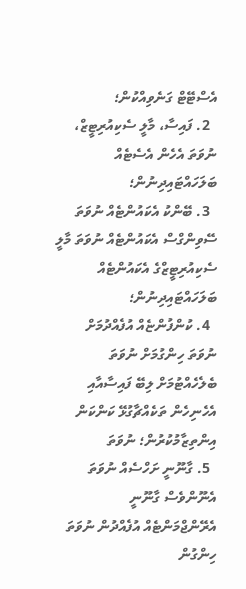އެސްޓޭޓް ގަނެވިއްކުން؛
  2. ފައިސާ، މާލީ ސެކިއުރިޓީޒް، ނުވަތަ އެހެން އެސެޓެއް ބަލަހައްޓައިދިނުން؛
  3. ބޭންކު އެކައުންޓެއް ނުވަތަ ސޭވިންގްސް އެކައުންޓެއް ނުވަތަ މާލީ ސެކިއުރިޓީޒްގެ އެކައުންޓެއް ބަލަހައްޓައިދިނުން؛
  4. ކުންފުންޏެއް އުފެއްދުމަށް ނުވަތަ ހިންގުމަށް ނުވަތަ ބެލެހެއްޓުމަށް ލިބޭ ފައިސާއާއި އެހެނިހެން ތަކެއްޗާގުޅޭ ކަންކަން އިންތިޒާމުކުރުން؛ ނުވަތަ
  5. ގާނޫނީ ށަހްސެއް ނުވަތަ އެނޫންވެސް ގާނޫނީ އެރޭންޖްމަންޓެއް އުފެއްދުން ނުވަތަ ހިންގުން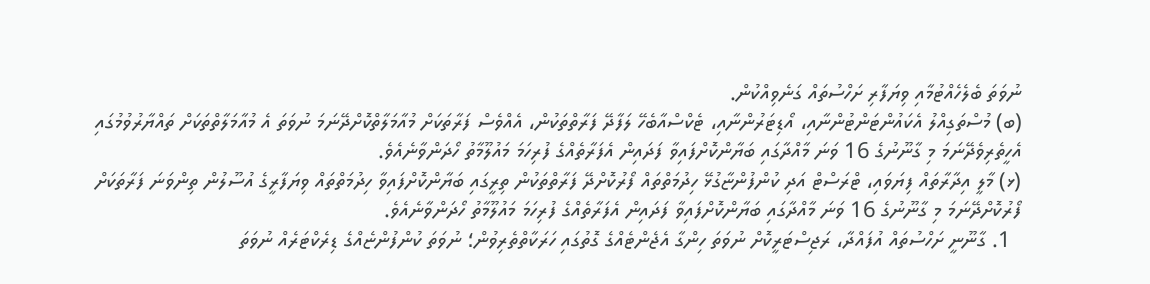ނުވަތަ ބެލެހެއްޓުމާއި ވިޔަފާރި ށަހްސުތައް ގަނެވިއްކުން.
(ބ) މުސްތަގިއްލު އެކައުންޓަންޓުންނާއި، އޯޑިޓަރުންނާއި، ޓެކްސްއާބެހޭ ލަފާދޭ ފަރާތްތަކުން، އެއްވެސް ފަރާތަކަށް މުއާމަލާތްކޮށްދޭނަމަ ނުވަތަ އެ މުއާމަލާތްތަކަށް ތައްޔާރުވުމުގައި އެހީތެރިވެދޭނަމަ މި ގާނޫނުގެ 16 ވަނަ މާއްދާގައި ބަޔާންކޮށްފައިވާ ފަދައިން އެފަރާތެއްގެ ފުރިހަމަ މައުލޫމާތު ހޯދަންވާނެއެވެ.
(ޅ) މާލީ އިދާރާތައް ފިޔަވައި، ޓްރަސްޓް އަދި ކުންފުންޏާގުޅޭ ހިދުމަތްތައް ފޯރުކޮށްދޭ ފަރާތްތަކުން ތިރީގައި ބަޔާންކޮށްފައިވާ ހިދުމަތްތައް ވިޔަފާރީގެ އުސޫލުން ތިންވަނަ ފަރާތަކަށް ފޯރުކޮށްދޭނަމަ މި ގާނޫނުގެ 16 ވަނަ މާއްދާގައި ބަޔާންކޮށްފައިވާ ފަދައިން އެފަރާތެއްގެ ފުރިހަމަ މައުލޫމާތު ހޯދަންވާނެއެވެ.
  1. ގާނޫނީ ށަހްސުތައް އުފައްދާ، ރަޖިސްޓަރީކޮށް ނުވަތަ ހިންގާ އެޖެންޓެއްގެ ގޮތުގައި ހަރަކާތްތެރިވުން؛ ނުވަތަ ކުންފުންޏެއްގެ ޑިރެކްޓަރެއް ނުވަތަ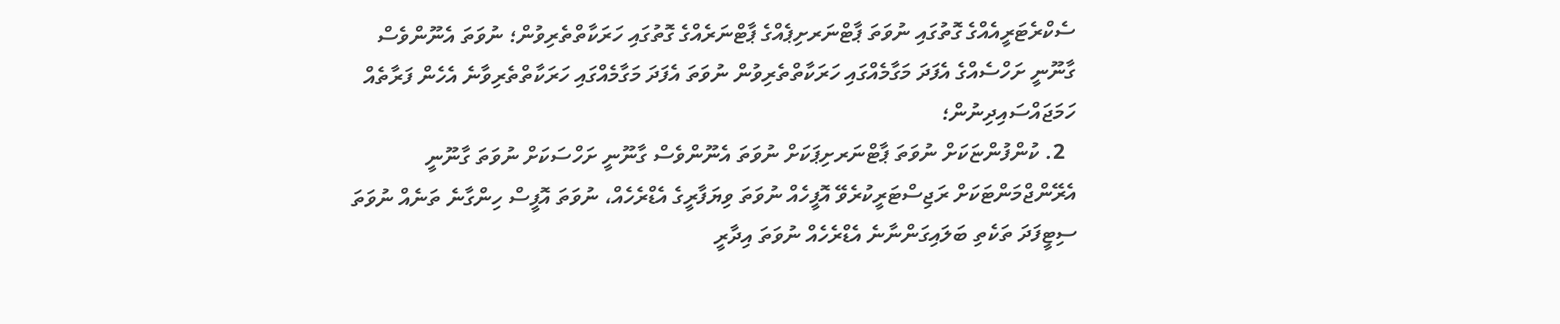ސެކްރެޓަރީއެއްގެ ގޮތުގައި ނުވަތަ ޕާޓްނަރށިޕެއްގެ ޕާޓްނަރެއްގެ ގޮތުގައި ހަރަކާތްތެރިވުން؛ ނުވަތަ އެނޫންވެސް ގާނޫނީ ށަހްސެއްގެ އެފަދަ މަގާމެއްގައި ހަރަކާތްތެރިވުން ނުވަތަ އެފަދަ މަގާމެއްގައި ހަރަކާތްތެރިވާނެ އެހެން ފަރާތެއް ހަމަޖައްސައިދިނުން؛
  2. ކުންފުންޏަކަށް ނުވަތަ ޕާޓްނަރށިޕަކަށް ނުވަތަ އެނޫންވެސް ގާނޫނީ ށަހްސަކަށް ނުވަތަ ގާނޫނީ އެރޭންޖްމަންޓަކަށް ރަޖިސްޓަރީކުރެވޭ އޮފީހެއް ނުވަތަ ވިޔަފާރީގެ އެޑްރެހެއް، ނުވަތަ އޮފީސް ހިންގާނެ ތަނެއް ނުވަތަ ސިޓީފަދަ ތަކެތި ބަލައިގަންނާނެ އެޑްރެހެއް ނުވަތަ އިދާރީ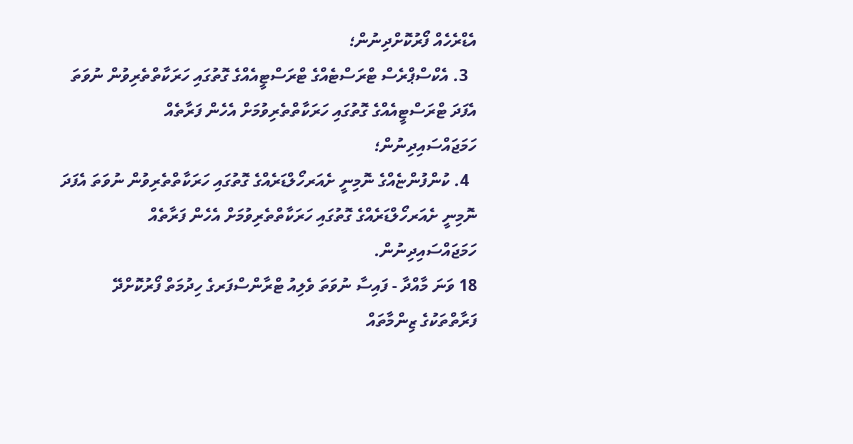އެޑްރެހެއް ފޯރުކޮށްދިނުން؛
  3. އެކްސްޕްރެސް ޓްރަސްޓެއްގެ ޓްރަސްޓީއެއްގެ ގޮތުގައި ހަރަކާތްތެރިވުން ނުވަތަ އެފަދަ ޓްރަސްޓީއެއްގެ ގޮތުގައި ހަރަކާތްތެރިވުމަށް އެހެން ފަރާތެއް ހަމަޖައްސައިދިނުން؛
  4. ކުންފުންޏެއްގެ ނޮމިނީ ށެއަރހޯލްޑަރެއްގެ ގޮތުގައި ހަރަކާތްތެރިވުން ނުވަތަ އެފަދަ ނޮމިނީ ށެއަރހޯލްޑަރެއްގެ ގޮތުގައި ހަރަކާތްތެރިވުމަށް އެހެން ފަރާތެއް ހަމަޖައްސައިދިނުން.
18 ވަނަ މާއްދާ - ފައިސާ ނުވަތަ ވެލިއު ޓްރާންސްފަރގެ ހިދުމަތް ފޯރުކޮށްދޭ ފަރާތްތަކުގެ ޒިންމާތައް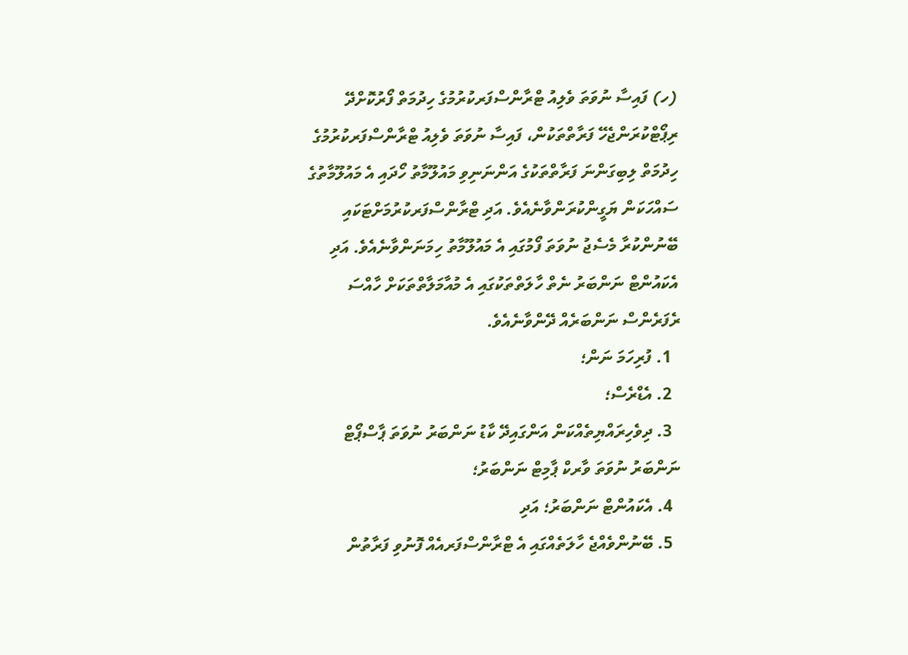(ހ) ފައިސާ ނުވަތަ ވެލިއު ޓްރާންސްފަރކުރުމުގެ ހިދުމަތް ފޯރުކޮށްދޭ ރިޕޯޓްކުރަންޖެހޭ ފަރާތްތަކުން، ފައިސާ ނުވަތަ ވެލިއު ޓްރާންސްފަރކުރުމުގެ ހިދުމަތް ލިބިގަންނަ ފަރާތްތަކުގެ އަންނަނިވި މައުލޫމާތު ހޯދައި އެ މައުލޫމާތުގެ ސައްހަކަން ޔަގީންކުރަންވާނެއެވެ. އަދި ޓްރާންސްފަރކުރުމަށްޓަކައި ބޭނުންކުރާ މެސެޖު ނުވަތަ ފޯމުގައި އެ މައުލޫމާތު ހިމަނަންވާނެއެވެ. އަދި އެކައުންޓް ނަންބަރު ނެތް ހާލަތްތަކުގައި އެ މުއާމަލާތްތަކަށް ހާއްސަ ރެފަރެންސް ނަންބަރެއް ދޭންވާނެއެވެ.
  1. ފުރިހަމަ ނަން؛
  2. އެޑްރެސް؛
  3. ދިވެހިރައްޔިތެއްކަން އަންގައިދޭ ކާޑު ނަންބަރު ނުވަތަ ޕާސްޕޯޓް ނަންބަރު ނުވަތަ ވާރކް ޕާމިޓް ނަންބަރު؛
  4. އެކައުންޓް ނަންބަރު؛ އަދި
  5. ބޭނުންވެއްޖެ ހާލަތެއްގައި އެ ޓްރާންސްފަރއެއް ފޮނުވި ފަރާތުން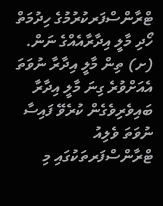ޓްރާންސްފަރކުރުމުގެ ހިދުމަތް ހޯދި މާލީ އިދާރާއެއްގެ ނަން.
(ށ) ތިން މާލީ އިދާރާ ނުވަތަ އެއަށްވުރެ ގިނަ މާލީ އިދާރާ ބައިވެރިވެގެން ކުރެވޭ ފައިސާ ނުވަތަ ވެލިއު ޓްރާންސްފަރތަކުގައި މި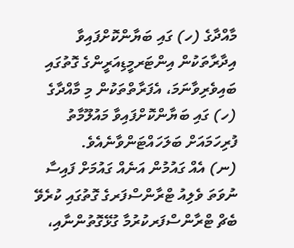މާއްދާގެ (ހ) ގައި ބަޔާންކޮށްފައިވާ އިދާރާތަކުން އިންޓަރމީޑިއަރީންގެ ގޮތުގައި ބައިވެރިވާނަމަ، އެފަރާތްތަކުން މި މާއްދާގެ (ހ) ގައި ބަޔާންކޮށްފައިވާ މައުލޫމާތު ފުރިހަމައަށް ބަލަހައްޓަންވާނެއެވެ.
(ނ) އެއް ގައުމުން އަނެއް ގައުމަށް ފައިސާ ނުވަތަ ވެލިއު ޓްރާންސްފަރގެ ގޮތުގައި ކުރެވޭ ބެޗް ޓްރާންސްފަރކުރުމާ ގުޅޭގޮތުންނާއި،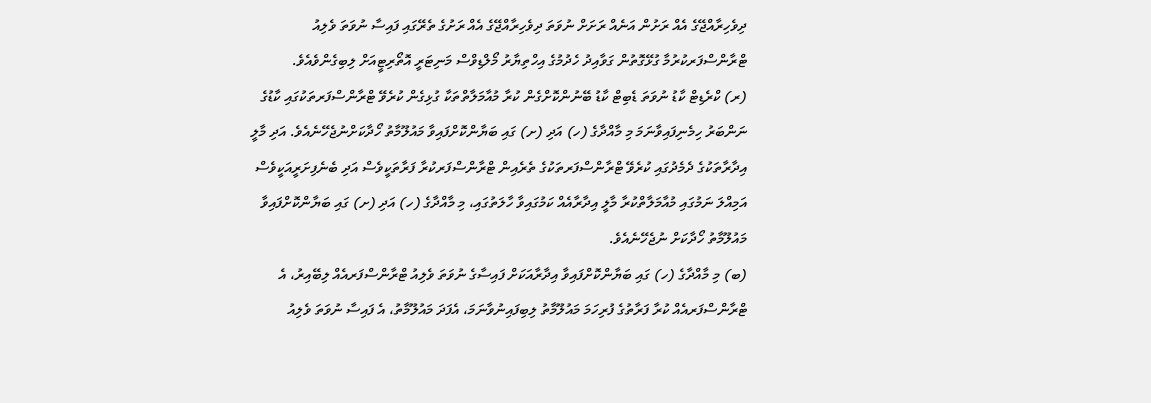ދިވެހިރާއްޖޭގެ އެއް ރަށުން އަނެއް ރަށަށް ނުވަތަ ދިވެހިރާއްޖޭގެ އެއް ރަށުގެ ތެރޭގައި ފައިސާ ނުވަތަ ވެލިއު ޓްރާންސްފަރކުރުމާ ގުޅޭގޮތުން ގަވާއިދު ހެދުމުގެ އިހްތިޔާރު މޯލްޑިވްސް މަނިޓަރީ އޮތޯރިޓީއަށް ލިބިގެންވެއެވެ.
(ރ) ކްރެޑިޓް ކާޑު ނުވަތަ ޑެބިޓް ކާޑު ބޭނުންކޮށްގެން ކުރާ މުއާމަލާތްތަކާ ގުޅިގެން ކުރެވޭ ޓްރާންސްފަރތަކުގައި ކާޑުގެ ނަންބަރު ހިމެނިފައިވާނަމަ މި މާއްދާގެ (ހ) އަދި (ށ) ގައި ބަޔާންކޮށްފައިވާ މައުލޫމާތު ހޯދާކަށްނުޖެހޭނެއެވެ. އަދި މާލީ އިދާރާތަކުގެ ދެމެދުގައި ކުރެވޭ ޓްރާންސްފަރތަކުގެ ތެރެއިން ޓްރާންސްފަރކުރާ ފަރާތަކީވެސް އަދި ބެނެފިށަރީއަކީވެސް އަމިއްލަ ނަމުގައި މުއާމަލާތްކުރާ މާލީ އިދާރާއެއް ކަމުގައިވާ ހާލަތުގައި، މި މާއްދާގެ (ހ) އަދި (ށ) ގައި ބަޔާންކޮށްފައިވާ މައުލޫމާތު ހޯދާކަށް ނުޖެހޭނެއެވެ.
(ބ) މި މާއްދާގެ (ހ) ގައި ބަޔާންކޮށްފައިވާ އިދާރާއަކަށް ފައިސާގެ ނުވަތަ ވެލިއު ޓްރާންސްފަރއެއް ލިބޭއިރު، އެ ޓްރާންސްފަރއެއް ކުރާ ފަރާތުގެ ފުރިހަމަ މައުލޫމާތު ލިބިފައިނުވާނަމަ، އެފަދަ މައުލޫމާތު، އެ ފައިސާ ނުވަތަ ވެލިއު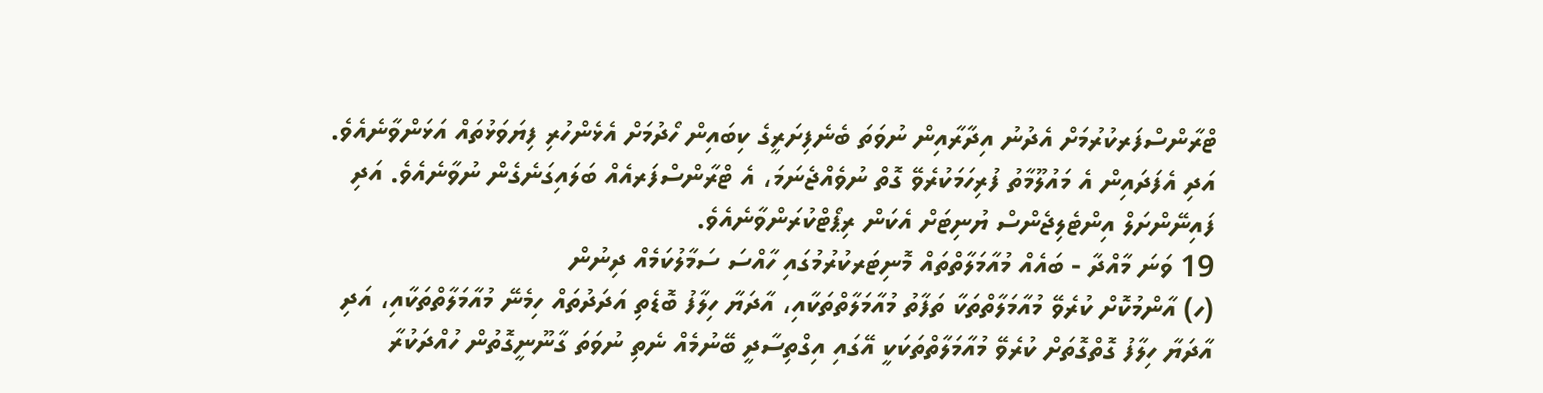ޓްރާންސްފަރކުރުމަށް އެދުނު އިދާރާއިން ނުވަތަ ބެނެފިށަރީގެ ކިބައިން ހޯދުމަށް އެޅެންހުރި ފިޔަވަޅުތައް އަޅަންވާނެއެވެ. އަދި އެފަދައިން އެ މައުލޫމާތު ފުރިހަމަކުރެވޭ ގޮތް ނުވެއްޖެނަމަ، އެ ޓްރާންސްފަރއެއް ބަލައިގަނެގެން ނުވާނެއެވެ. އަދި ފައިނޭންށަލް އިންޓެލިޖެންސް ޔުނިޓަށް އެކަން ރިޕޯޓްކުރަންވާނެއެވެ.
19 ވަނަ މާއްދާ - ބައެއް މުއާމަލާތްތައް މޮނިޓަރކުރުމުގައި ހާއްސަ ސަމާލުކަމެއް ދިނުން
(ހ) އާންމުކޮށް ކުރެވޭ މުއާމަލާތްތަކާ ތަފާތު މުއާމަލާތްތަކާއި، އާދަޔާ ހިލާފު ބޮޑެތި އަދަދުތައް ހިމެނޭ މުއާމަލާތްތަކާއި، އަދި އާދަޔާ ހިލާފު ގޮތްގޮތަށް ކުރެވޭ މުއާމަލާތްތަކަކީ އޭގައި އިގްތިސާދީ ބޭނުމެއް ނެތި ނުވަތަ ގާނޫނީގޮތުން ހުއްދަކުރާ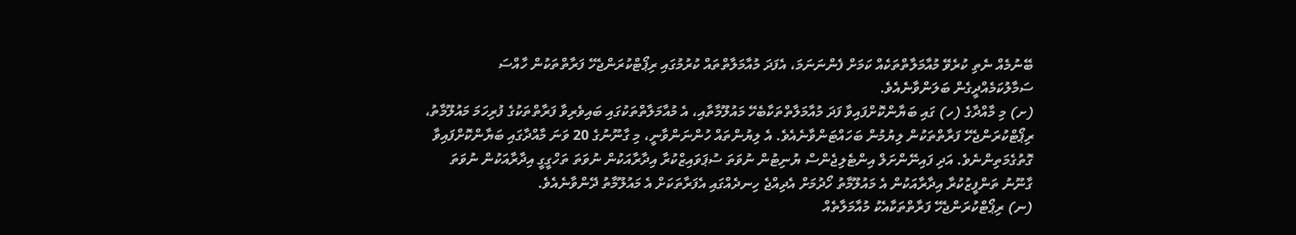ބޭނުމެއް ނެތި ކުރެވޭ މުއާމަލާތްތަކެއް ކަމަށް ފެންނަނަމަ، އެފަދަ މުއާމަލާތްތައް ކުރުމުގައި ރިޕޯޓްކުރަންޖެހޭ ފަރާތްތަކުން ހާއްސަ ސަމާލުކަމެއްދީގެން ބަލަންވާނެއެވެ.
(ށ) މި މާއްދާގެ (ހ) ގައި ބަޔާންކޮށްފައިވާ ފަދަ މުއާމަލާތްތަކާބެހޭ މައުލޫމާތާއި، އެ މުއާމަލާތްތަކުގައި ބައިވެރިވާ ފަރާތްތަކުގެ ފުރިހަމަ މައުލޫމާތު، ރިޕޯޓްކުރަންޖެހޭ ފަރާތްތަކުން ލިޔުމުން ބަހައްޓަންވާނެއެވެ. އެ ލިޔުންތައް ހުންނަންވާނީ، މި ގާނޫނުގެ 20 ވަނަ މާއްދާގައި ބަޔާންކޮށްފައިވާ ގޮތުގެމަތިންނެވެ. އަދި ފައިނޭންށަލް އިންޓެލިޖެންސް ޔުނިޓުން ނުވަތަ ސުޕަވައިޒްކުރާ އިދާރާއަކުން ނުވަތަ ތަހްގީގީ އިދާރާއަކުން ނުވަތަ ގާނޫނު ތަންފީޒުކުރާ އިދާރާއަކުން އެ މައުލޫމާތު ހޯދުމަށް އެދިއްޖެ ހިނދެއްގައި އެފަރާތަކަށް އެ މައުލޫމާތު ދޭންވާނެއެވެ.
(ނ) ރިޕޯޓްކުރަންޖެހޭ ފަރާތްތަކާއެކު މުއާމަލާތެއް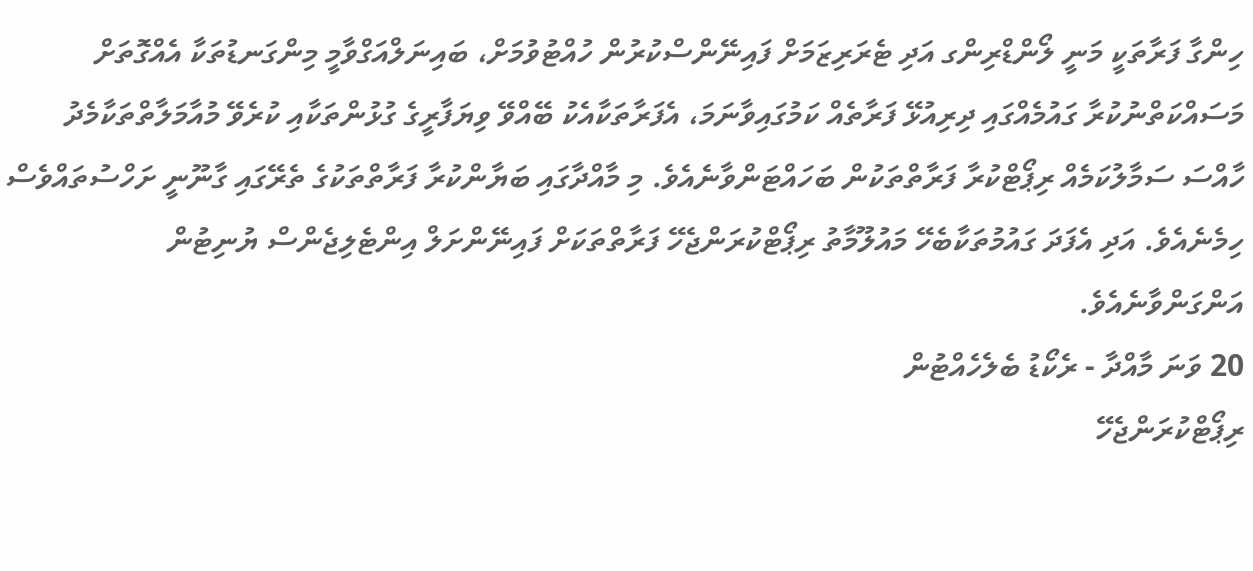ހިންގާ ފަރާތަކީ މަނީ ލޯންޑްރިންގ އަދި ޓެރަރިޒަމަށް ފައިނޭންސްކުރުން ހުއްޓުވުމަށް، ބައިނަލްއަގްވާމީ މިންގަނޑުތަކާ އެއްގޮތަށް މަސައްކަތްނުކުރާ ގައުމެއްގައި ދިރިއުޅޭ ފަރާތެއް ކަމުގައިވާނަމަ، އެފަރާތަކާއެކު ބޭއްވޭ ވިޔަފާރީގެ ގުޅުންތަކާއި ކުރެވޭ މުއާމަލާތްތަކާމެދު ހާއްސަ ސަމާލުކަމެއް ރިޕޯޓްކުރާ ފަރާތްތަކުން ބަހައްޓަންވާނެއެވެ. މި މާއްދާގައި ބަޔާންކުރާ ފަރާތްތަކުގެ ތެރޭގައި ގާނޫނީ ށަހްސުތައްވެސް ހިމެނެއެވެ. އަދި އެފަދަ ގައުމުތަކާބެހޭ މައުލޫމާތު ރިޕޯޓްކުރަންޖެހޭ ފަރާތްތަކަށް ފައިނޭންށަލް އިންޓެލިޖެންސް ޔުނިޓުން އަންގަންވާނެއެވެ.
20 ވަނަ މާއްދާ - ރެކޯޑު ބެލެހެއްޓުން
ރިޕޯޓްކުރަންޖެހޭ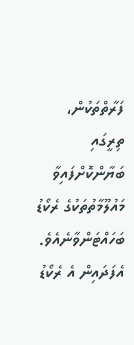ފަރާތްތަކުން، ތިރީގައި ބަޔާންކޮށްފައިވާ މައުލޫމާތުތަކުގެ ރެކޯޑު ބަހައްޓަންވާނެއެވެ. އެފަދައިން އެ ރެކޯޑު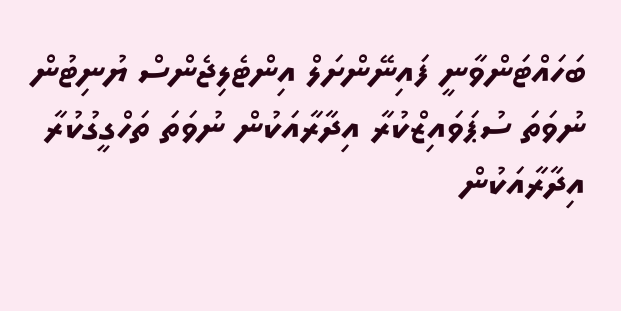ބަހައްޓަންވާނީ ފައިނޭންށަލް އިންޓެލިޖެންސް ޔުނިޓުން ނުވަތަ ސުޕަވައިޒްކުރާ އިދާރާއަކުން ނުވަތަ ތަހްގީގުކުރާ އިދާރާއަކުން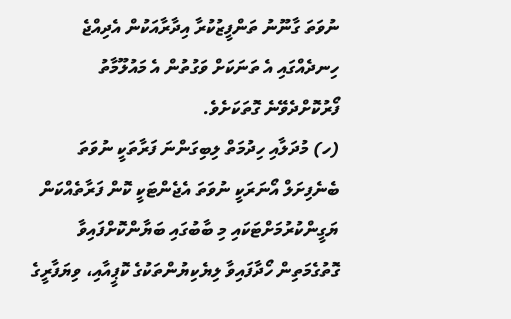ނުވަތަ ގާނޫނު ތަންފީޒުކުރާ އިދާރާއަކުން އެދިއްޖެ ހިނދެއްގައި އެ ތަނަކަށް ވަގުތުން އެ މައުލޫމާތު ފޯރުކޮށްދެވޭނެ ގޮތަކަށެވެ.
(ހ) މުދަލާއި ހިދުމަތް ލިބިގަންނަ ފަރާތަކީ ނުވަތަ ބެނެފިށަލް އޯނަރަކީ ނުވަތަ އެޖެންޓަކީ ކޮން ފަރާތެއްކަން ޔަގީންކުރުމަށްޓަކައި މި ބާބުގައި ބަޔާންކޮށްފައިވާ ގޮތުގެމަތިން ހޯދާފައިވާ ލިޔެކިޔުންތަކުގެ ކޮޕީއާއި، ވިޔަފާރީގެ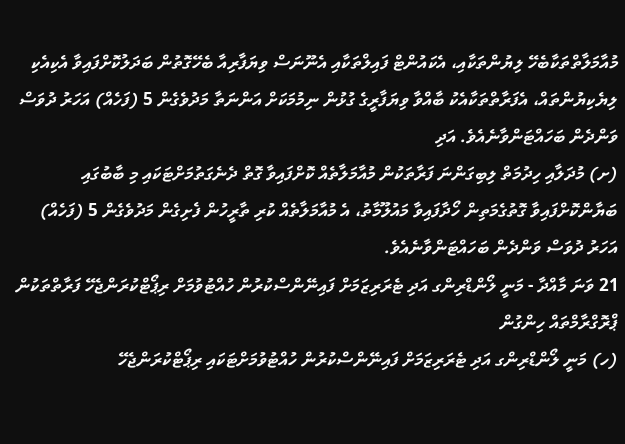މުއާމަލާތްތަކާބެހޭ ލިޔުންތަކާއި، އެކައުންޓް ފައިލްތަކާއި އެނޫނަސް ވިޔަފާރިއާ ބެހޭގޮތުން ބަދަލުކޮށްފައިވާ އެކިއެކި ލިޔެކިޔުންތައް، އެފަރާތްތަކާއެކު ބާއްވާ ވިޔަފާރީގެ ގުޅުން ނިމުމަކަށް އަންނަތާ މަދުވެގެން 5 (ފަހެއް) އަހަރު ދުވަސް ވަންދެން ބަހައްޓަންވާނެއެވެ. އަދި
(ށ) މުދަލާއި ހިދުމަތް ލިބިގަންނަ ފަރާތަކުން މުއާމަލާތެއް ކޮށްފައިވާ ގޮތް ދެނެގަތުމަށްޓަކައި މި ބާބުގައި ބަޔާންކޮށްފައިވާ ގޮތުގެމަތިން ހޯދާފައިވާ މައުލޫމާތު، އެ މުއާމަލާތެއް ކުރި ތާރީހުން ފެށިގެން މަދުވެގެން 5 (ފަހެއް) އަހަރު ދުވަސް ވަންދެން ބަހައްޓަންވާނެއެވެ.
21 ވަނަ މާއްދާ - މަނީ ލޯންޑްރިންގ އަދި ޓެރަރިޒަމަށް ފައިނޭންސްކުރުން ހުއްޓުވުމަށް ރިޕޯޓްކުރަންޖެހޭ ފަރާތްތަކުން ޕްރޮގްރާމްތައް ހިންގުން
(ހ) މަނީ ލޯންޑްރިންގ އަދި ޓެރަރިޒަމަށް ފައިނޭންސްކުރުން ހުއްޓުވުމަށްޓަކައި ރިޕޯޓްކުރަންޖެހޭ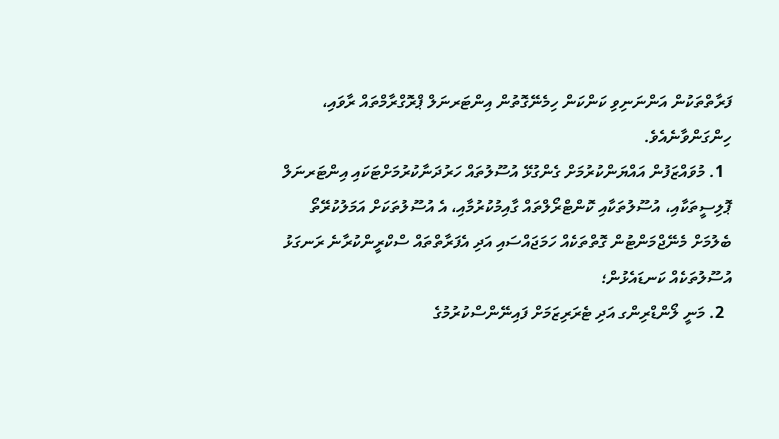ފަރާތްތަކުން އަންނަނިވި ކަންކަން ހިމެނޭގޮތުން އިންޓަރނަލް ޕްރޮގްރާމްތައް ރާވައި، ހިންގަންވާނެއެވެ.
  1. މުވައްޒަފުން އައްޔަންކުރުމަށް ގެންގުޅޭ އުސޫލުތައް ހަރުދަނާކުރުމަށްޓަކައި އިންޓަރނަލް ޕޮލިސީތަކާއި، އުސޫލުތަކާއި ކޮންޓްރޯލްތައް ގާއިމުކުރުމާއި، އެ އުސޫލުތަކަށް އަމަލުކުރޭތޯ ބެލުމަށް މެނޭޖްމަންޓުން ގޮތްތަކެއް ހަމަޖައްސައި އަދި އެފަރާތްތައް ސްކްރީންކުރާނެ ރަނގަޅު އުސޫލުތަކެއް ކަނޑައެޅުން؛
  2. މަނީ ލޯންޑްރިންގ އަދި ޓެރަރިޒަމަށް ފައިނޭންސްކުރުމުގެ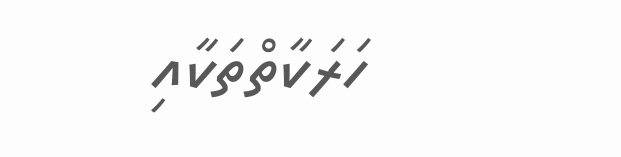ހަރަކާތްތަކާއި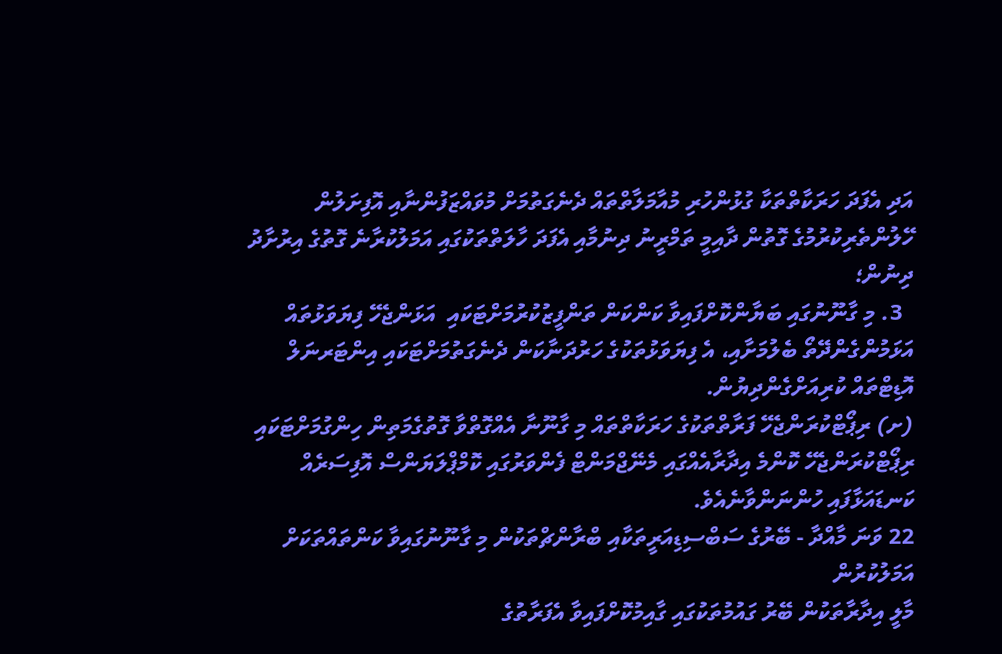އަދި އެފަދަ ހަރަކާތްތަކާ ގުޅުންހުރި މުއާމަލާތްތައް ދެނެގަތުމަށް މުވައްޒަފުންނާއި އޮފިށަލުން ހޭލުންތެރިކުރުމުގެ ގޮތުން ދާއިމީ ތަމްރީނު ދިނުމާއި އެފަދަ ހާލަތްތަކުގައި އަމަލުކުރާނެ ގޮތުގެ އިރުށާދު ދިނުން؛
  3. މި ގާނޫނުގައި ބަޔާންކޮށްފައިވާ ކަންކަން ތަންފީޒުކުރުމަށްޓަކައި  އަޅަންޖެހޭ ފިޔަވަޅުތައް އަޅަމުންގެންދޭތޯ ބެލުމަށާއި، އެ ފިޔަވަޅުތަކުގެ ހަރުދަނާކަން ދެނެގަތުމަށްޓަކައި އިންޓަރނަލް އޮޑިޓްތައް ކުރިއަށްގެންދިޔުން.
(ށ) ރިޕޯޓްކުރަންޖެހޭ ފަރާތްތަކުގެ ހަރަކާތްތައް މި ގާނޫނާ އެއްގޮތްވާ ގޮތުގެމަތިން ހިންގުމަށްޓަކައި ރިޕޯޓްކުރަންޖެހޭ ކޮންމެ އިދާރާއެއްގައި މެނޭޖްމަންޓް ފެންވަރުގައި ކޮމްޕްލަޔަންސް އޮފިސަރެއް ކަނޑައަޅާފައި ހުންނަންވާނެއެވެ.
22 ވަނަ މާއްދާ - ބޭރުގެ ސަބްސިޑިއަރީތަކާއި ބްރާންޗްތަކުން މި ގާނޫނުގައިވާ ކަންތައްތަކަށް އަމަލުކުރުން
މާލީ އިދާރާތަކުން ބޭރު ގައުމުތަކުގައި ގާއިމުކޮށްފައިވާ އެފަރާތުގެ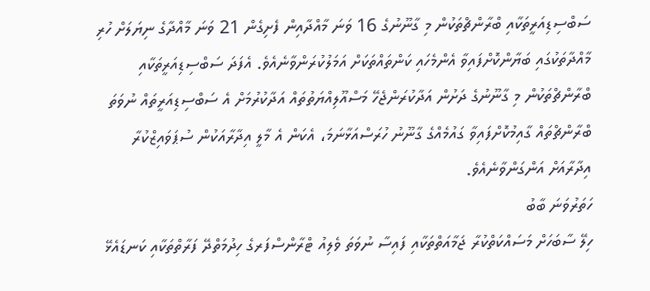ސަބްސިޑިއަރީތަކާއި ބްރާންޗްތަކުން މި ގާނޫނުގެ 16 ވަނަ މާއްދާއިން ފެށިގެން 21 ވަނަ މާއްދާގެ ނިޔަލަށް ހުރި މާއްދާތަކުގައި ބަޔާންކޮށްފައިވާ އެންމެހައި ކަންތައްތަކަށް އަމަލުކުރަންވާނެއެވެ. އެފަދަ ސަބްސިޑިއަރީތަކާއި ބްރާންޗްތަކުން މި ގާނޫނުގެ ދަށުން އަދާކުރަންޖެހޭ މަސްއޫލިއްޔަތުތައް އަދާކުރުމަށް އެ ސަބްސިޑިއަރީތައް ނުވަތަ ބްރާންޗްތައް ގާއިމުކޮށްފައިވާ ގައުމެއްގެ ގާނޫނު ހުރަސްއަޅާނަމަ، އެކަން އެ މާލީ އިދާރާއަކުން ސުޕަވައިޒްކުރާ އިދާރާއަށް އަންގަންވާނެއެވެ.
ހަތަރުވަނަ ބާބު
ހިލޭ ސާބަހަށް މަސައްކަތްކުރާ ޖަމާއަތްތަކާއި ފައިސާ ނުވަތަ ވެލިއު ޓްރާންސްފަރގެ ހިދުމަތްދޭ ފަރާތްތަކާއި ކަނޑައެޅޭ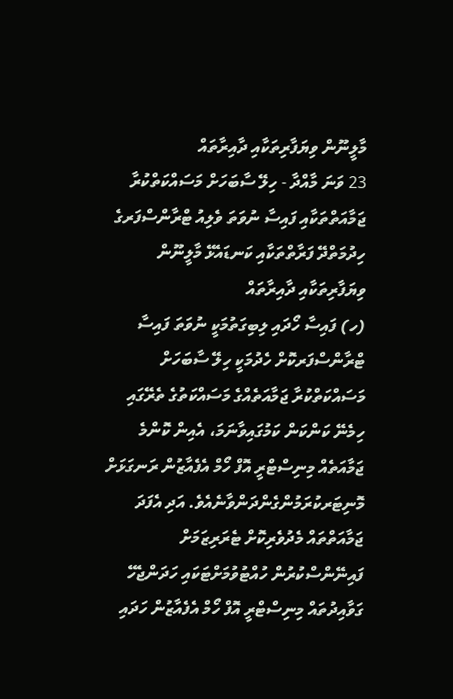މާލީނޫން ވިޔަފާރިތަކާއި ދާއިރާތައް
23 ވަނަ މާއްދާ - ހިލޭ ސާބަހަށް މަސައްކަތްކުރާ ޖަމާއަތްތަކާއި ފައިސާ ނުވަތަ ވެލިއު ޓްރާންސްފަރގެ ހިދުމަތްދޭ ފަރާތްތަކާއި ކަނޑައެޅޭ މާލީނޫން ވިޔަފާރިތަކާއި ދާއިރާތައް
(ހ) ފައިސާ ހޯދައި ލިބިގަތުމަކީ ނުވަތަ ފައިސާ ޓްރާންސްފަރކޮށް ހެދުމަކީ ހިލޭ ސާބަހަށް މަސައްކަތްކުރާ ޖަމާއަތެއްގެ މަސައްކަތުގެ ތެރޭގައި ހިމެނޭ ކަންކަން ކަމުގައިވާނަމަ، އެއިން ކޮންމެ ޖަމާއަތެއް މިނިސްޓްރީ އޮފް ހޯމް އެފެއާޒުން ރަނގަޅަށް މޮނިޓަރކުރަމުންގެންދަންވާނެއެވެ. އަދި އެފަދަ ޖަމާއަތްތައް މެދުވެރިކޮށް ޓެރަރިޒަމަށް ފައިނޭންސްކުރުން ހުއްޓުވުމަށްޓަކައި ހަދަންޖެހޭ ގަވާއިދުތައް މިނިސްޓްރީ އޮފް ހޯމް އެފެއާޒުން ހަދައި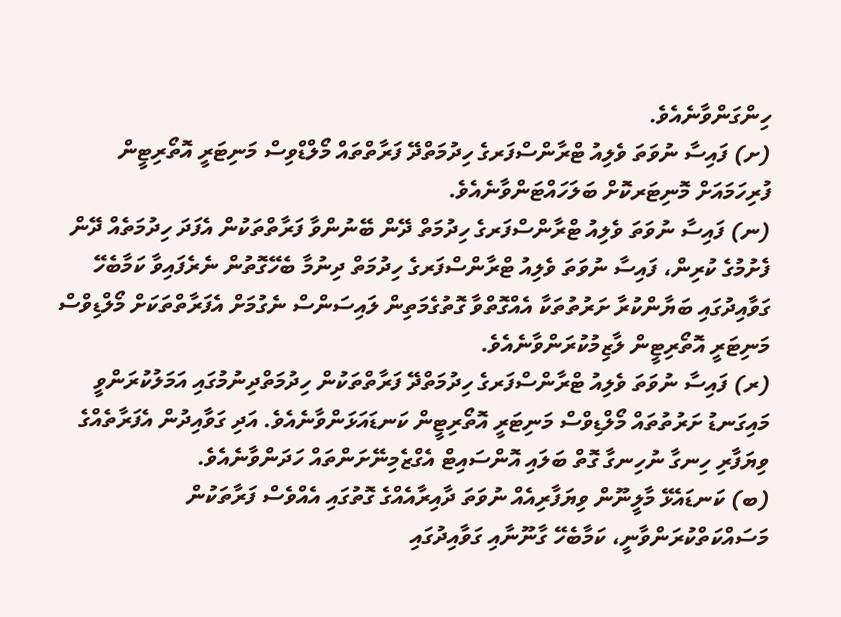ހިންގަންވާނެއެވެ.
(ށ) ފައިސާ ނުވަތަ ވެލިއު ޓްރާންސްފަރގެ ހިދުމަތްދޭ ފަރާތްތައް މޯލްޑްވިސް މަނިޓަރީ އޮތޯރިޓީން ފުރިހަމައަށް މޮނިޓަރކޮށް ބަލަހައްޓަންވާނެއެވެ.
(ނ) ފައިސާ ނުވަތަ ވެލިއު ޓްރާންސްފަރގެ ހިދުމަތް ދޭން ބޭނުންވާ ފަރާތްތަކުން އެފަދަ ހިދުމަތެއް ދޭން ފެށުމުގެ ކުރިން، ފައިސާ ނުވަތަ ވެލިއު ޓްރާންސްފަރގެ ހިދުމަތް ދިނުމާ ބެހޭގޮތުން ނެރެފައިވާ ކަމާބެހޭ ގަވާއިދުގައި ބަޔާންކުރާ ށަރުތުތަކާ އެއްގޮތްވާ ގޮތުގެމަތިން ލައިސަންސް ނެގުމަށް އެފަރާތްތަކަށް މޯލްޑިވްސް މަނިޓަރީ އޮތޯރިޓީން ލާޒިމުކުރަންވާނެއެވެ.
(ރ) ފައިސާ ނުވަތަ ވެލިއު ޓްރާންސްފަރގެ ހިދުމަތްދޭ ފަރާތްތަކުން ހިދުމަތްދިނުމުގައި އަމަލުކުރަންވީ މައިގަނޑު ށަރުތުތައް މޯލްޑިވްސް މަނިޓަރީ އޮތޯރިޓީން ކަނޑައަޅަންވާނެއެވެ. އަދި ގަވާއިދުން އެފަރާތެއްގެ ވިޔަފާރި ހިނގާ ނުހިނގާ ގޮތް ބަލައި އޮންސައިޓް އެގްޒެމިނޭށަންތައް ހަދަންވާނެއެވެ.
(ބ) ކަނޑައެޅޭ މާލީނޫން ވިޔަފާރިއެއް ނުވަތަ ދާއިރާއެއްގެ ގޮތުގައި އެއްވެސް ފަރާތަކުން މަސައްކަތްކުރަންވާނީ، ކަމާބެހޭ ގާނޫނާއި ގަވާއިދުގައި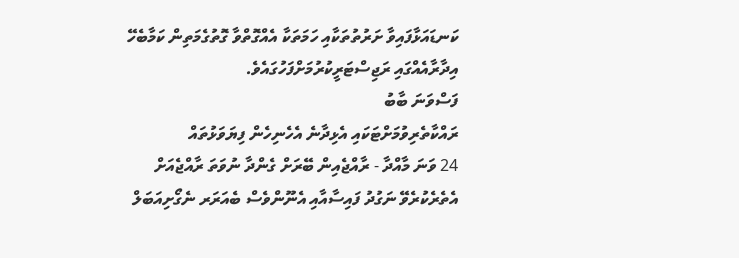ކަނޑައަޅާފައިވާ ށަރުތުތަކާއި ހަމަތަކާ އެއްގޮތްވާ ގޮތުގެމަތިން ކަމާބެހޭ އިދާރާއެއްގައި ރަޖިސްޓަރީކުރުމަށްފަހުގައެވެ.
ފަސްވަނަ ބާބު
ރައްކާތެރިވުމަށްޓަކައި އެޅިދާނެ އެހެނިހެން ފިޔަވަޅުތައް
24 ވަނަ މާއްދާ - ރާއްޖެއިން ބޭރަށް ގެންދާ ނުވަތަ ރާއްޖެއަށް އެތެރެކުރެވޭ ނަގުދު ފައިސާއާއި އެނޫންވެސް ބެއަރަރ ނެގޯށިއަބަލް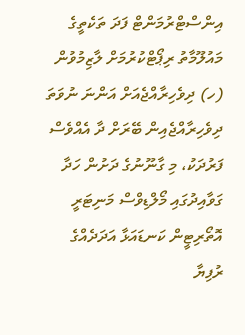އިންސްޓްރުމަންޓް ފަދަ ތަކެތީގެ މައުލޫމާތު ރިޕޯޓްކުރުމަށް ލާޒިމުވުން
(ހ) ދިވެހިރާއްޖެއަށް އަންނަ ނުވަތަ ދިވެހިރާއްޖެއިން ބޭރަށް ދާ އެއްވެސް ފަރުދަކު، މި ގާނޫނުގެ ދަށުން ހަދާ ގަވާއިދުގައި މޯލްޑިވްސް މަނިޓަރީ އޮތޯރިޓީން ކަނޑައަޅާ އަދަދެއްގެ ރުފިޔާ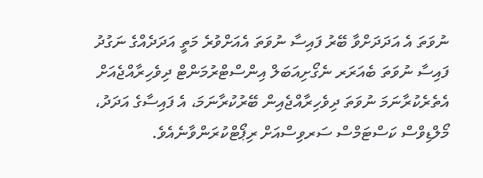ނުވަތަ އެ އަދަދަށްވާ ބޭރު ފައިސާ ނުވަތަ އެއަށްވުރެ މަތީ އަދަދެއްގެ ނަގުދު ފައިސާ ނުވަތަ ބެއަރަރ ނެގޯށިއަބަލް އިންސްޓްރުމަންޓް ދިވެހިރާއްޖެއަށް އެތެރެކުރާނަމަ ނުވަތަ ދިވެހިރާއްޖެއިން ބޭރުކުރާނަމަ، އެ ފައިސާގެ އަދަދު، މޯލްޑިވްސް ކަސްޓަމްސް ސަރވިސްއަށް ރިޕޯޓްކުރަންވާނެއެވެ.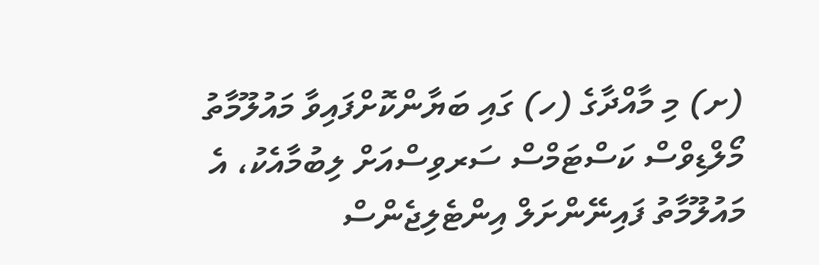(ށ) މި މާއްދާގެ (ހ) ގައި ބަޔާންކޮށްފައިވާ މައުލޫމާތު މޯލްޑިވްސް ކަސްޓަމްސް ސަރވިސްއަށް ލިބުމާއެކު، އެ މައުލޫމާތު ފައިނޭންށަލް އިންޓެލިޖެންސް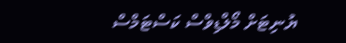ޔުނިޓަށް މޯލްޑިވްސް ކަސްޓަމްސް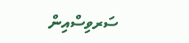ސަރވިސްއިން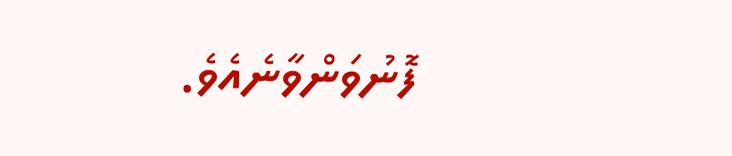ފޮނުވަންވާނެއެވެ.